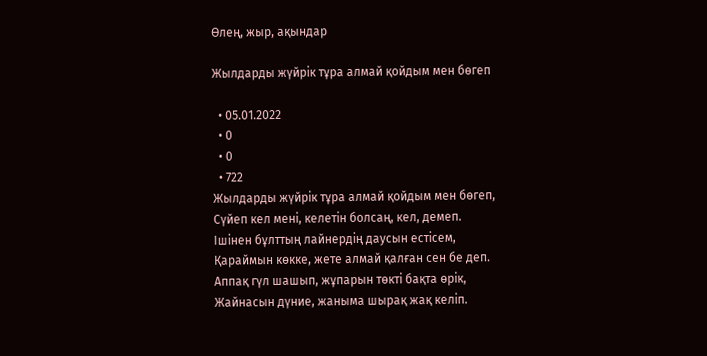Өлең, жыр, ақындар

Жылдарды жүйрік тұра алмай қойдым мен бөгеп

  • 05.01.2022
  • 0
  • 0
  • 722
Жылдарды жүйрік тұра алмай қойдым мен бөгеп,
Сүйеп кел мені, келетін болсаң, кел, демеп.
Ішінен бұлттың лайнердің даусын естісем,
Қараймын көкке, жете алмай қалған сен бе деп.
Аппақ гүл шашып, жұпарын төкті бақта өрік,
Жайнасын дүние, жаныма шырақ жақ келіп.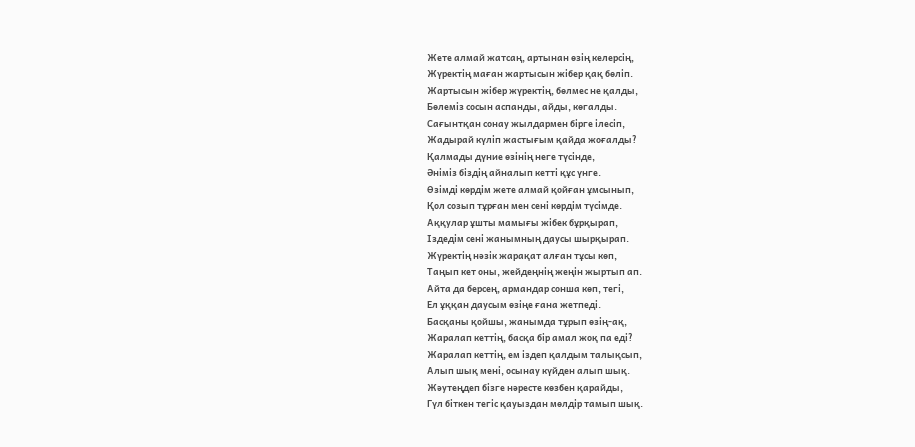Жете алмай жатсаң, артынан өзің келерсің,
Жүректің маған жартысын жібер қақ бөліп.
Жартысын жібер жүректің, бөлмес не қалды,
Бөлеміз сосын аспанды, айды, көгалды.
Сағынтқан сонау жылдармен бірге ілесіп,
Жадырай күліп жастығым қайда жоғалды?
Қалмады дүние өзінің неге түсінде,
Әніміз біздің айналып кетті құс үнге.
Өзімді көрдім жете алмай қойған ұмсынып,
Қол созып тұрған мен сені көрдім түсімде.
Аққулар ұшты мамығы жібек бұрқырап,
Іздедім сені жанымның даусы шырқырап.
Жүректің нәзік жарақат алған тұсы көп,
Таңып кет оны, жейдеңнің жеңін жыртып ап.
Айта да берсең, армандар сонша көп, тегі,
Ел ұққан даусым өзіңе ғана жетпеді.
Басқаны қойшы, жанымда тұрып өзің-ақ,
Жаралап кеттің, басқа бір амал жоқ па еді?
Жаралап кеттің, ем іздеп қалдым талықсып,
Алып шық мені, осынау күйден алып шық.
Жәутеңдеп бізге нәресте көзбен қарайды,
Гүл біткен тегіс қауыздан мөлдір тамып шық.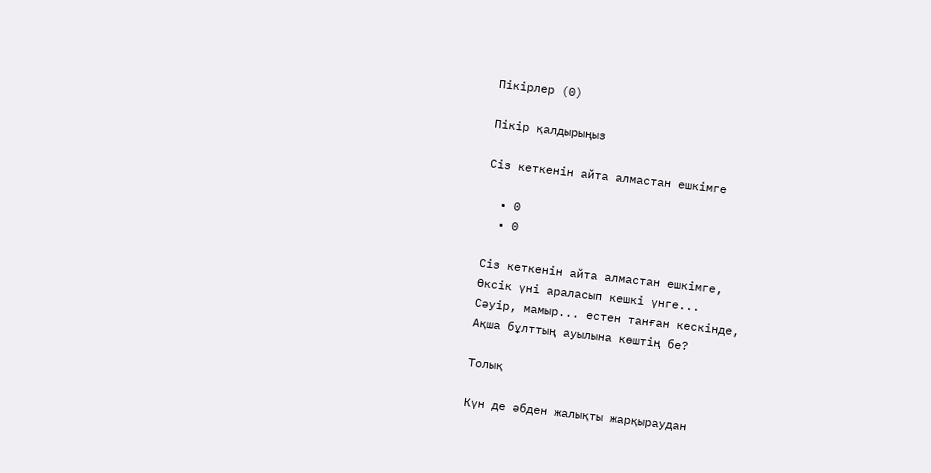Пікірлер (0)

Пікір қалдырыңыз

Сіз кеткенін айта алмастан ешкімге

  • 0
  • 0

Сіз кеткенін айта алмастан ешкімге,
Өксік үні араласып кешкі үнге...
Сәуір, мамыр... естен танған кескінде,
Ақша бұлттың ауылына көштің бе?

Толық

Күн де әбден жалықты жарқыраудан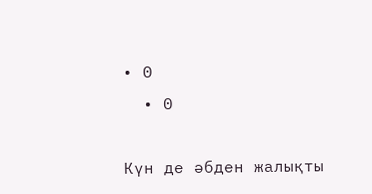• 0
  • 0

Күн де әбден жалықты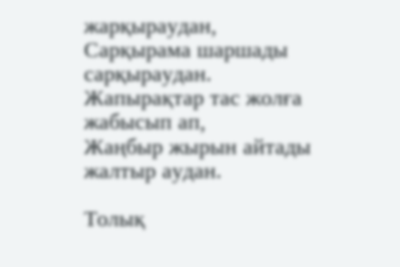жарқыраудан,
Сарқырама шаршады сарқыраудан.
Жапырақтар тас жолға жабысып ап,
Жаңбыр жырын айтады жалтыр аудан.

Толық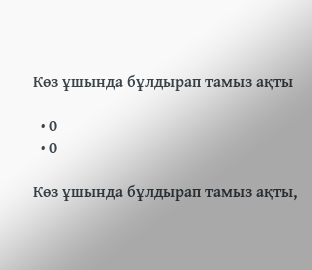Көз ұшында бұлдырап тамыз ақты

  • 0
  • 0

Көз ұшында бұлдырап тамыз ақты,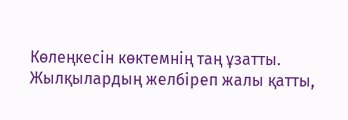Көлеңкесін көктемнің таң ұзатты.
Жылқылардың желбіреп жалы қатты,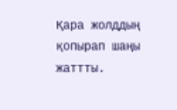Қара жолддың қопырап шаңы жаттты.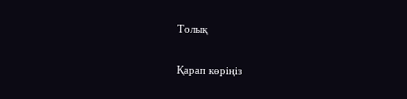Толық

Қарап көріңіз